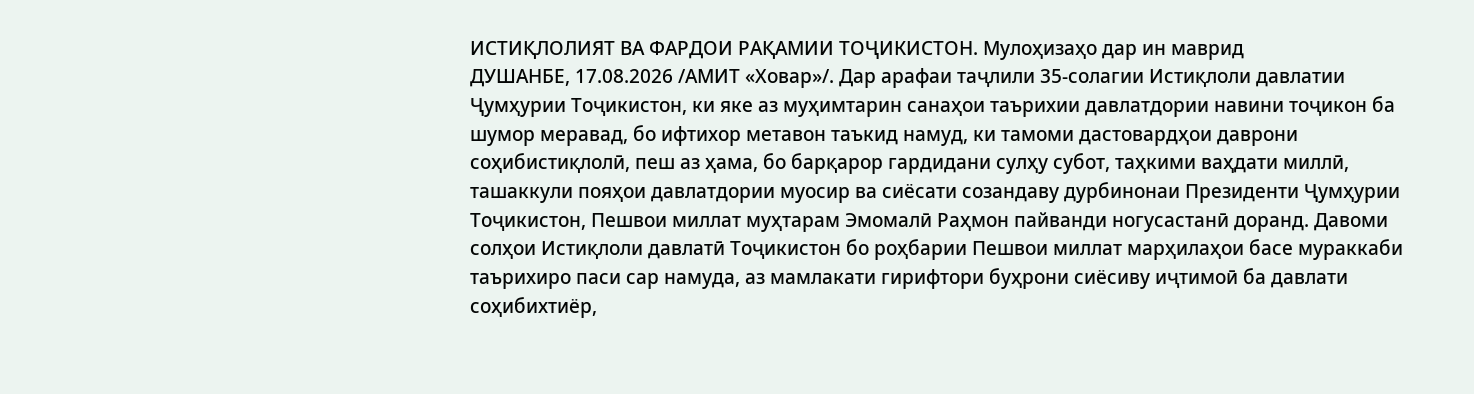ИСТИҚЛОЛИЯТ ВА ФАРДОИ РАҚАМИИ ТОҶИКИСТОН. Мулоҳизаҳо дар ин маврид
ДУШАНБЕ, 17.08.2026 /АМИТ «Ховар»/. Дар арафаи таҷлили 35-солагии Истиқлоли давлатии Ҷумҳурии Тоҷикистон, ки яке аз муҳимтарин санаҳои таърихии давлатдории навини тоҷикон ба шумор меравад, бо ифтихор метавон таъкид намуд, ки тамоми дастовардҳои даврони соҳибистиқлолӣ, пеш аз ҳама, бо барқарор гардидани сулҳу субот, таҳкими ваҳдати миллӣ, ташаккули пояҳои давлатдории муосир ва сиёсати созандаву дурбинонаи Президенти Ҷумҳурии Тоҷикистон, Пешвои миллат муҳтарам Эмомалӣ Раҳмон пайванди ногусастанӣ доранд. Давоми солҳои Истиқлоли давлатӣ Тоҷикистон бо роҳбарии Пешвои миллат марҳилаҳои басе мураккаби таърихиро паси сар намуда, аз мамлакати гирифтори буҳрони сиёсиву иҷтимоӣ ба давлати соҳибихтиёр,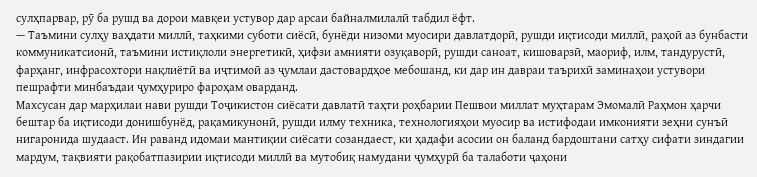сулҳпарвар, рӯ ба рушд ва дорои мавқеи устувор дар арсаи байналмилалӣ табдил ёфт.
— Таъмини сулҳу ваҳдати миллӣ, таҳкими суботи сиёсӣ, бунёди низоми муосири давлатдорӣ, рушди иқтисоди миллӣ, раҳоӣ аз бунбасти коммуникатсионӣ, таъмини истиқлоли энергетикӣ, ҳифзи амнияти озуқаворӣ, рушди саноат, кишоварзӣ, маориф, илм, тандурустӣ, фарҳанг, инфрасохтори нақлиётӣ ва иҷтимоӣ аз ҷумлаи дастовардҳое мебошанд, ки дар ин давраи таърихӣ заминаҳои устувори пешрафти минбаъдаи ҷумҳуриро фароҳам оварданд.
Махсусан дар марҳилаи нави рушди Тоҷикистон сиёсати давлатӣ таҳти роҳбарии Пешвои миллат муҳтарам Эмомалӣ Раҳмон ҳарчи бештар ба иқтисоди донишбунёд, рақамикунонӣ, рушди илму техника, технологияҳои муосир ва истифодаи имконияти зеҳни сунъӣ нигаронида шудааст. Ин раванд идомаи мантиқии сиёсати созандаест, ки ҳадафи асосии он баланд бардоштани сатҳу сифати зиндагии мардум, тақвияти рақобатпазирии иқтисоди миллӣ ва мутобиқ намудани ҷумҳурӣ ба талаботи ҷаҳони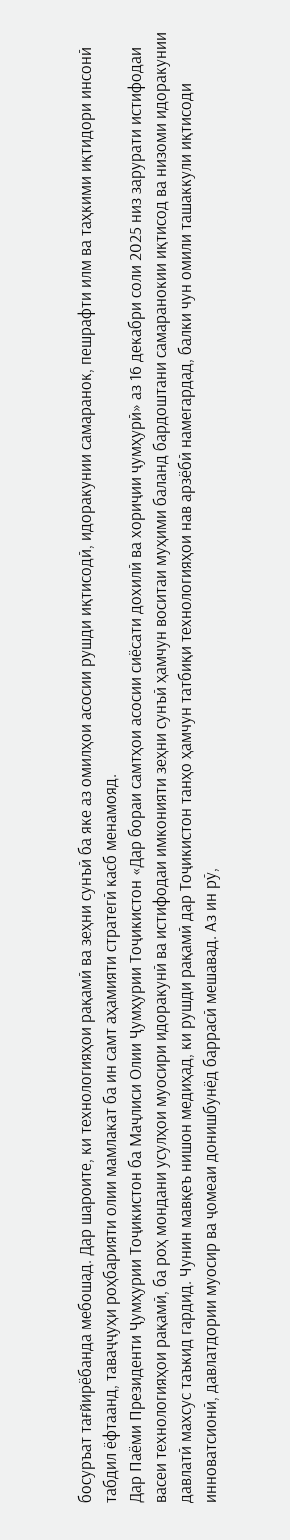босуръат тағйирёбанда мебошад. Дар шароите, ки технологияҳои рақамӣ ва зеҳни сунъӣ ба яке аз омилҳои асосии рушди иқтисодӣ, идоракунии самаранок, пешрафти илм ва таҳкими иқтидори инсонӣ табдил ёфтаанд, таваҷҷуҳи роҳбарияти олии мамлакат ба ин самт аҳамияти стратегӣ касб менамояд.
Дар Паёми Президенти Ҷумҳурии Тоҷикистон ба Маҷлиси Олии Ҷумҳурии Тоҷикистон «Дар бораи самтҳои асосии сиёсати дохилӣ ва хориҷии ҷумҳурӣ» аз 16 декабри соли 2025 низ зарурати истифодаи васеи технологияҳои рақамӣ, ба роҳ мондани усулҳои муосири идоракунӣ ва истифодаи имконияти зеҳни сунъӣ ҳамчун воситаи муҳими баланд бардоштани самаранокии иқтисод ва низоми идоракунии давлатӣ махсус таъкид гардид. Чунин мавқеъ нишон медиҳад, ки рушди рақамӣ дар Тоҷикистон танҳо ҳамчун татбиқи технологияҳои нав арзёбӣ намегардад, балки чун омили ташаккули иқтисоди инноватсионӣ, давлатдории муосир ва ҷомеаи донишбунёд баррасӣ мешавад. Аз ин рӯ,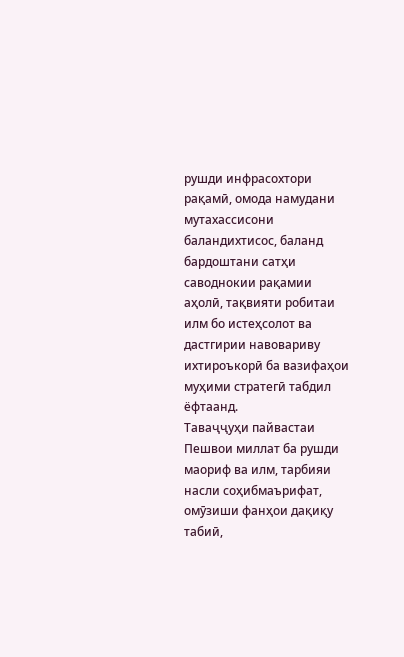рушди инфрасохтори рақамӣ, омода намудани мутахассисони баландихтисос, баланд бардоштани сатҳи саводнокии рақамии аҳолӣ, тақвияти робитаи илм бо истеҳсолот ва дастгирии навовариву ихтироъкорӣ ба вазифаҳои муҳими стратегӣ табдил ёфтаанд.
Таваҷҷуҳи пайвастаи Пешвои миллат ба рушди маориф ва илм, тарбияи насли соҳибмаърифат, омӯзиши фанҳои дақиқу табиӣ,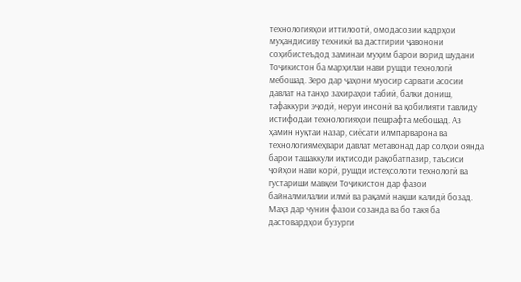технологияҳои иттилоотӣ, омодасозии кадрҳои муҳандисиву техникӣ ва дастгирии ҷавонони соҳибистеъдод заминаи муҳим барои ворид шудани Тоҷикистон ба марҳилаи нави рушди технологӣ мебошад. Зеро дар ҷаҳони муосир сарвати асосии давлат на танҳо захираҳои табиӣ, балки дониш, тафаккури эҷодӣ, неруи инсонӣ ва қобилияти тавлиду истифодаи технологияҳои пешрафта мебошад. Аз ҳамин нуқтаи назар, сиёсати илмпарварона ва технологиямеҳвари давлат метавонад дар солҳои оянда барои ташаккули иқтисоди рақобатпазир, таъсиси ҷойҳои нави корӣ, рушди истеҳсолоти технологӣ ва густариши мавқеи Тоҷикистон дар фазои байналмилалии илмӣ ва рақамӣ нақши калидӣ бозад.
Маҳз дар чунин фазои созанда ва бо такя ба дастовардҳои бузурги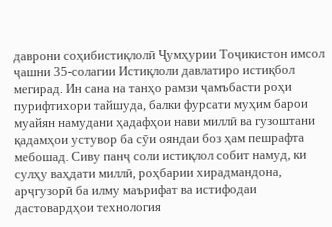даврони соҳибистиқлолӣ Ҷумҳурии Тоҷикистон имсол ҷашни 35-солагии Истиқлоли давлатиро истиқбол мегирад. Ин сана на танҳо рамзи ҷамъбасти роҳи пурифтихори тайшуда, балки фурсати муҳим барои муайян намудани ҳадафҳои нави миллӣ ва гузоштани қадамҳои устувор ба сӯи ояндаи боз ҳам пешрафта мебошад. Сиву панҷ соли истиқлол собит намуд, ки сулҳу ваҳдати миллӣ, роҳбарии хирадмандона, арҷгузорӣ ба илму маърифат ва истифодаи дастовардҳои технология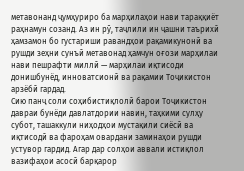метавонанд ҷумҳуриро ба марҳилаҳои нави тараққиёт раҳнамун созанд. Аз ин рӯ, таҷлили ин ҷашни таърихӣ ҳамзамон бо густариши равандҳои рақамикунонӣ ва рушди зеҳни сунъӣ метавонад ҳамчун оғози марҳилаи нави пешрафти миллӣ — марҳилаи иқтисоди донишбунёд, инноватсионӣ ва рақамии Тоҷикистон арзёбӣ гардад.
Сию панҷ соли соҳибистиқлолӣ барои Тоҷикистон давраи бунёди давлатдории навин, таҳкими сулҳу субот, ташаккули ниҳодҳои мустақили сиёсӣ ва иқтисодӣ ва фароҳам овардани заминаҳои рушди устувор гардид. Агар дар солҳои аввали истиқлол вазифаҳои асосӣ барқарор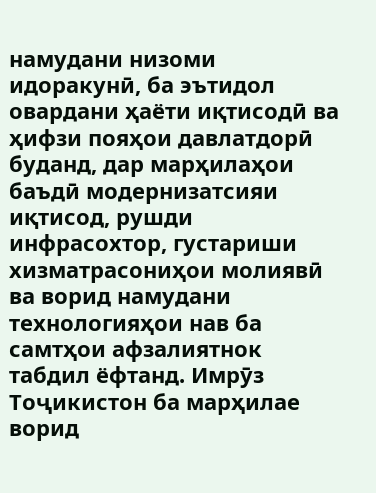намудани низоми идоракунӣ, ба эътидол овардани ҳаёти иқтисодӣ ва ҳифзи пояҳои давлатдорӣ буданд, дар марҳилаҳои баъдӣ модернизатсияи иқтисод, рушди инфрасохтор, густариши хизматрасониҳои молиявӣ ва ворид намудани технологияҳои нав ба самтҳои афзалиятнок табдил ёфтанд. Имрӯз Тоҷикистон ба марҳилае ворид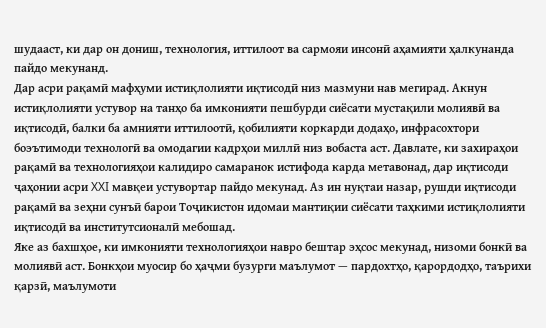шудааст, ки дар он дониш, технология, иттилоот ва сармояи инсонӣ аҳамияти ҳалкунанда пайдо мекунанд.
Дар асри рақамӣ мафҳуми истиқлолияти иқтисодӣ низ мазмуни нав мегирад. Акнун истиқлолияти устувор на танҳо ба имконияти пешбурди сиёсати мустақили молиявӣ ва иқтисодӣ, балки ба амнияти иттилоотӣ, қобилияти коркарди додаҳо, инфрасохтори боэътимоди технологӣ ва омодагии кадрҳои миллӣ низ вобаста аст. Давлате, ки захираҳои рақамӣ ва технологияҳои калидиро самаранок истифода карда метавонад, дар иқтисоди ҷаҳонии асри XXI мавқеи устувортар пайдо мекунад. Аз ин нуқтаи назар, рушди иқтисоди рақамӣ ва зеҳни сунъӣ барои Тоҷикистон идомаи мантиқии сиёсати таҳкими истиқлолияти иқтисодӣ ва институтсионалӣ мебошад.
Яке аз бахшҳое, ки имконияти технологияҳои навро бештар эҳсос мекунад, низоми бонкӣ ва молиявӣ аст. Бонкҳои муосир бо ҳаҷми бузурги маълумот — пардохтҳо, қарордодҳо, таърихи қарзӣ, маълумоти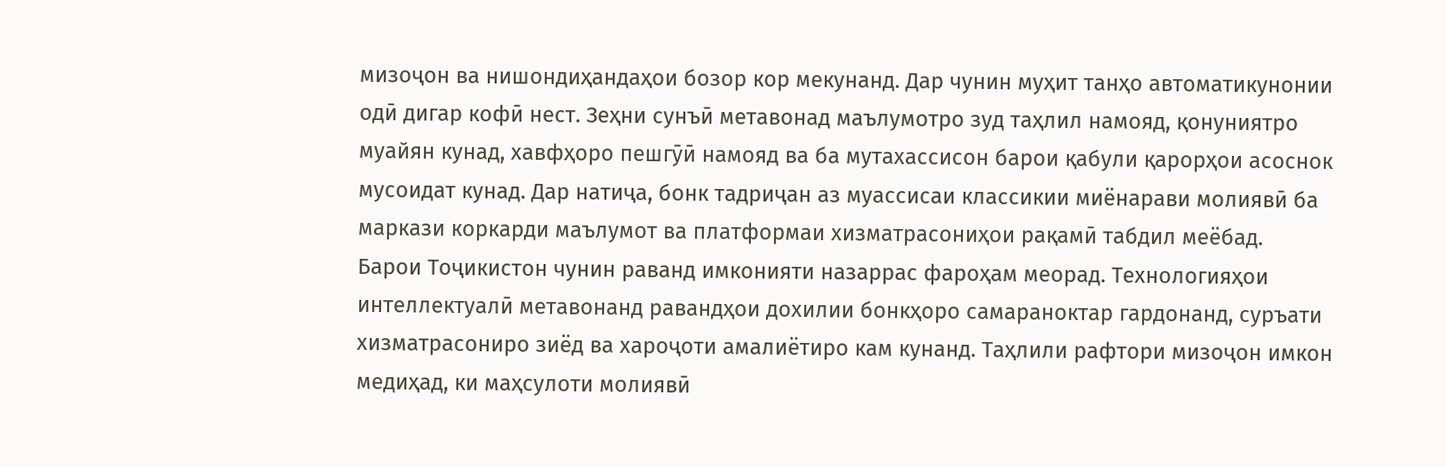мизоҷон ва нишондиҳандаҳои бозор кор мекунанд. Дар чунин муҳит танҳо автоматикунонии одӣ дигар кофӣ нест. Зеҳни сунъӣ метавонад маълумотро зуд таҳлил намояд, қонуниятро муайян кунад, хавфҳоро пешгӯӣ намояд ва ба мутахассисон барои қабули қарорҳои асоснок мусоидат кунад. Дар натиҷа, бонк тадриҷан аз муассисаи классикии миёнарави молиявӣ ба маркази коркарди маълумот ва платформаи хизматрасониҳои рақамӣ табдил меёбад.
Барои Тоҷикистон чунин раванд имконияти назаррас фароҳам меорад. Технологияҳои интеллектуалӣ метавонанд равандҳои дохилии бонкҳоро самараноктар гардонанд, суръати хизматрасониро зиёд ва хароҷоти амалиётиро кам кунанд. Таҳлили рафтори мизоҷон имкон медиҳад, ки маҳсулоти молиявӣ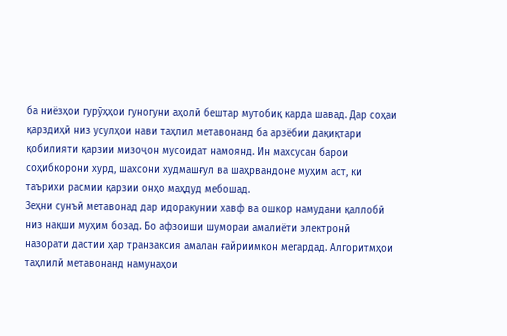ба ниёзҳои гурӯҳҳои гуногуни аҳолӣ бештар мутобиқ карда шавад. Дар соҳаи қарздиҳӣ низ усулҳои нави таҳлил метавонанд ба арзёбии дақиқтари қобилияти қарзии мизоҷон мусоидат намоянд. Ин махсусан барои соҳибкорони хурд, шахсони худмашғул ва шаҳрвандоне муҳим аст, ки таърихи расмии қарзии онҳо маҳдуд мебошад.
Зеҳни сунъӣ метавонад дар идоракунии хавф ва ошкор намудани қаллобӣ низ нақши муҳим бозад. Бо афзоиши шумораи амалиёти электронӣ назорати дастии ҳар транзаксия амалан ғайриимкон мегардад. Алгоритмҳои таҳлилӣ метавонанд намунаҳои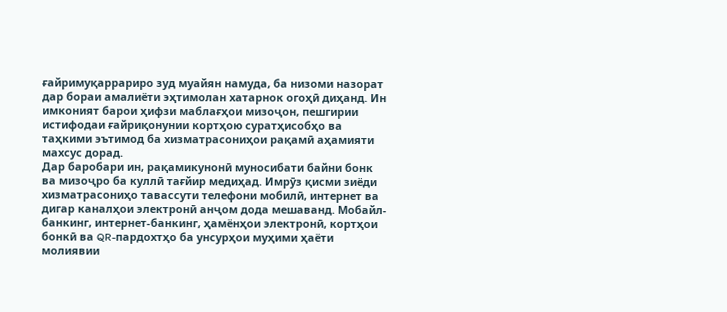ғайримуқаррариро зуд муайян намуда, ба низоми назорат дар бораи амалиёти эҳтимолан хатарнок огоҳӣ диҳанд. Ин имконият барои ҳифзи маблағҳои мизоҷон, пешгирии истифодаи ғайриқонунии кортҳою суратҳисобҳо ва таҳкими эътимод ба хизматрасониҳои рақамӣ аҳамияти махсус дорад.
Дар баробари ин, рақамикунонӣ муносибати байни бонк ва мизоҷро ба куллӣ тағйир медиҳад. Имрӯз қисми зиёди хизматрасониҳо тавассути телефони мобилӣ, интернет ва дигар каналҳои электронӣ анҷом дода мешаванд. Мобайл-банкинг, интернет-банкинг, ҳамёнҳои электронӣ, кортҳои бонкӣ ва QR-пардохтҳо ба унсурҳои муҳими ҳаёти молиявии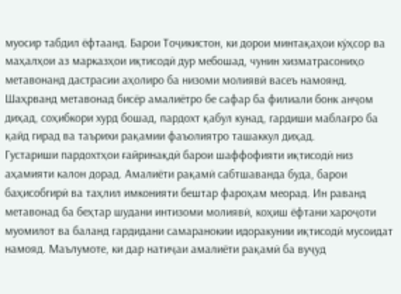муосир табдил ёфтаанд. Барои Тоҷикистон, ки дорои минтақаҳои кӯҳсор ва маҳалҳои аз марказҳои иқтисодӣ дур мебошад, чунин хизматрасониҳо метавонанд дастрасии аҳолиро ба низоми молиявӣ васеъ намоянд. Шаҳрванд метавонад бисёр амалиётро бе сафар ба филиали бонк анҷом диҳад, соҳибкори хурд бошад, пардохт қабул кунад, гардиши маблағро ба қайд гирад ва таърихи рақамии фаъолиятро ташаккул диҳад.
Густариши пардохтҳои ғайринақдӣ барои шаффофияти иқтисодӣ низ аҳамияти калон дорад. Амалиёти рақамӣ сабтшаванда буда, барои баҳисобгирӣ ва таҳлил имконияти бештар фароҳам меорад. Ин раванд метавонад ба беҳтар шудани интизоми молиявӣ, коҳиш ёфтани хароҷоти муомилот ва баланд гардидани самаранокии идоракунии иқтисодӣ мусоидат намояд. Маълумоте, ки дар натиҷаи амалиёти рақамӣ ба вуҷуд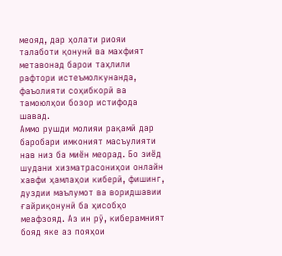меояд, дар ҳолати риояи талаботи қонунӣ ва махфият метавонад барои таҳлили рафтори истеъмолкунанда, фаъолияти соҳибкорӣ ва тамоюлҳои бозор истифода шавад.
Аммо рушди молияи рақамӣ дар баробари имконият масъулияти нав низ ба миён меорад. Бо зиёд шудани хизматрасониҳои онлайн хавфи ҳамлаҳои киберӣ, фишинг, дуздии маълумот ва воридшавии ғайриқонунӣ ба ҳисобҳо меафзояд. Аз ин рӯ, киберамният бояд яке аз пояҳои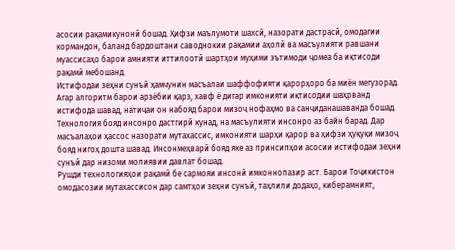асосии рақамикунонӣ бошад. Ҳифзи маълумоти шахсӣ, назорати дастрасӣ, омодагии кормандон, баланд бардоштани саводнокии рақамии аҳолӣ ва масъулияти равшани муассисаҳо барои амнияти иттилоотӣ шартҳои муҳими эътимоди ҷомеа ба иқтисоди рақамӣ мебошанд.
Истифодаи зеҳни сунъӣ ҳамчунин масъалаи шаффофияти қарорҳоро ба миён мегузорад. Агар алгоритм барои арзёбии қарз, хавф ё дигар имконияти иқтисодии шаҳрванд истифода шавад, натиҷаи он набояд барои мизоҷ нофаҳмо ва санҷиданашаванда бошад. Технология бояд инсонро дастгирӣ кунад, на масъулияти инсонро аз байн барад. Дар масъалаҳои ҳассос назорати мутахассис, имконияти шарҳи қарор ва ҳифзи ҳуқуқи мизоҷ бояд нигоҳ дошта шавад. Инсонмеҳварӣ бояд яке аз принсипҳои асосии истифодаи зеҳни сунъӣ дар низоми молиявии давлат бошад.
Рушди технологияҳои рақамӣ бе сармояи инсонӣ имконнопазир аст. Барои Тоҷикистон омодасозии мутахассисон дар самтҳои зеҳни сунъӣ, таҳлили додаҳо, киберамният,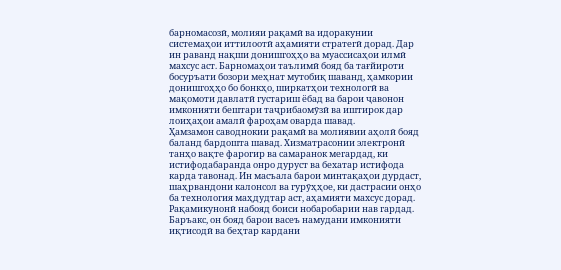барномасозӣ, молияи рақамӣ ва идоракунии системаҳои иттилоотӣ аҳамияти стратегӣ дорад. Дар ин раванд нақши донишгоҳҳо ва муассисаҳои илмӣ махсус аст. Барномаҳои таълимӣ бояд ба тағйироти босуръати бозори меҳнат мутобиқ шаванд, ҳамкории донишгоҳҳо бо бонкҳо, ширкатҳои технологӣ ва мақомоти давлатӣ густариш ёбад ва барои ҷавонон имконияти бештари таҷрибаомӯзӣ ва иштирок дар лоиҳаҳои амалӣ фароҳам оварда шавад.
Ҳамзамон саводнокии рақамӣ ва молиявии аҳолӣ бояд баланд бардошта шавад. Хизматрасонии электронӣ танҳо вақте фарогир ва самаранок мегардад, ки истифодабаранда онро дуруст ва бехатар истифода карда тавонад. Ин масъала барои минтақаҳои дурдаст, шаҳрвандони калонсол ва гурӯҳҳое, ки дастрасии онҳо ба технология маҳдудтар аст, аҳамияти махсус дорад. Рақамикунонӣ набояд боиси нобаробарии нав гардад. Баръакс, он бояд барои васеъ намудани имконияти иқтисодӣ ва беҳтар кардани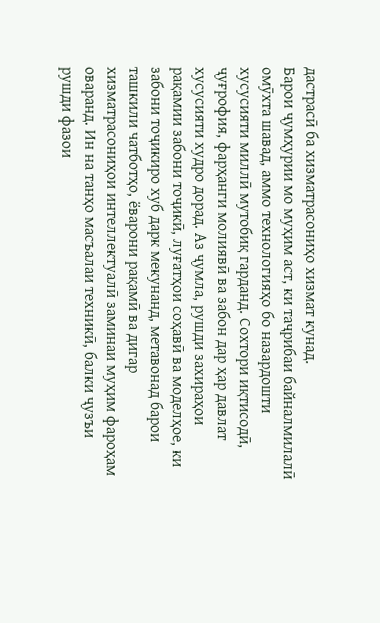дастрасӣ ба хизматрасониҳо хизмат кунад.
Барои ҷумҳурии мо муҳим аст, ки таҷрибаи байналмилалӣ омӯхта шавад, аммо технологияҳо бо назардошти хусусияти миллӣ мутобиқ гарданд. Сохтори иқтисодӣ, ҷуғрофия, фарҳанги молиявӣ ва забон дар ҳар давлат хусусияти худро дорад. Аз ҷумла, рушди захираҳои рақамии забони тоҷикӣ, луғатҳои соҳавӣ ва моделҳое, ки забони тоҷикиро хуб дарк мекунанд, метавонад барои ташкили чатботҳо, ёварони рақамӣ ва дигар хизматрасониҳои интеллектуалӣ заминаи муҳим фароҳам оваранд. Ин на танҳо масъалаи техникӣ, балки ҷузъи рушди фазои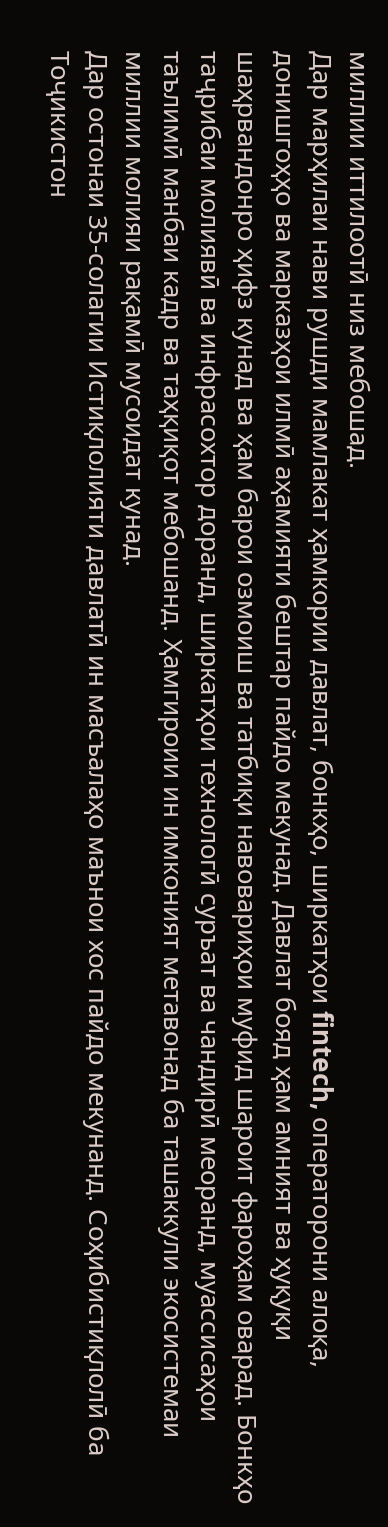миллии иттилоотӣ низ мебошад.
Дар марҳилаи нави рушди мамлакат ҳамкории давлат, бонкҳо, ширкатҳои fintech, операторони алоқа, донишгоҳҳо ва марказҳои илмӣ аҳамияти бештар пайдо мекунад. Давлат бояд ҳам амният ва ҳуқуқи шаҳрвандонро ҳифз кунад ва ҳам барои озмоиш ва татбиқи навовариҳои муфид шароит фароҳам оварад. Бонкҳо таҷрибаи молиявӣ ва инфрасохтор доранд, ширкатҳои технологӣ суръат ва чандирӣ меоранд, муассисаҳои таълимӣ манбаи кадр ва таҳқиқот мебошанд. Ҳамгироии ин имконият метавонад ба ташаккули экосистемаи миллии молияи рақамӣ мусоидат кунад.
Дар остонаи 35-солагии Истиқлолияти давлатӣ ин масъалаҳо маънои хос пайдо мекунанд. Соҳибистиқлолӣ ба Тоҷикистон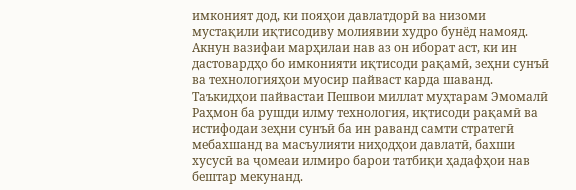имконият дод, ки пояҳои давлатдорӣ ва низоми мустақили иқтисодиву молиявии худро бунёд намояд. Акнун вазифаи марҳилаи нав аз он иборат аст, ки ин дастовардҳо бо имконияти иқтисоди рақамӣ, зеҳни сунъӣ ва технологияҳои муосир пайваст карда шаванд. Таъкидҳои пайвастаи Пешвои миллат муҳтарам Эмомалӣ Раҳмон ба рушди илму технология, иқтисоди рақамӣ ва истифодаи зеҳни сунъӣ ба ин раванд самти стратегӣ мебахшанд ва масъулияти ниҳодҳои давлатӣ, бахши хусусӣ ва ҷомеаи илмиро барои татбиқи ҳадафҳои нав бештар мекунанд.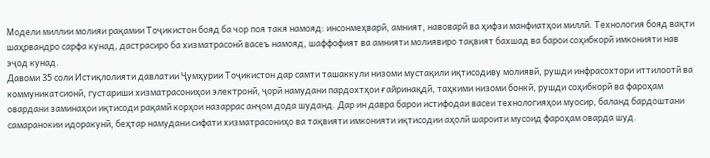Модели миллии молияи рақамии Тоҷикистон бояд ба чор поя такя намояд: инсонмеҳварӣ, амният, навоварӣ ва ҳифзи манфиатҳои миллӣ. Технология бояд вақти шаҳрвандро сарфа кунад, дастрасиро ба хизматрасонӣ васеъ намояд, шаффофият ва амнияти молиявиро тақвият бахшад ва барои соҳибкорӣ имконияти нав эҷод кунад.
Давоми 35 соли Истиқлолияти давлатии Ҷумҳурии Тоҷикистон дар самти ташаккули низоми мустақили иқтисодиву молиявӣ, рушди инфрасохтори иттилоотӣ ва коммуникатсионӣ, густариши хизматрасониҳои электронӣ, ҷорӣ намудани пардохтҳои ғайринақдӣ, таҳкими низоми бонкӣ, рушди соҳибкорӣ ва фароҳам овардани заминаҳои иқтисоди рақамӣ корҳои назаррас анҷом дода шуданд. Дар ин давра барои истифодаи васеи технологияҳои муосир, баланд бардоштани самаранокии идоракунӣ, беҳтар намудани сифати хизматрасониҳо ва тақвияти имконияти иқтисодии аҳолӣ шароити мусоид фароҳам оварда шуд.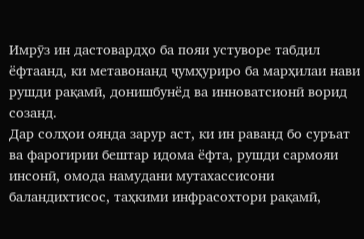Имрӯз ин дастовардҳо ба пояи устуворе табдил ёфтаанд, ки метавонанд ҷумҳуриро ба марҳилаи нави рушди рақамӣ, донишбунёд ва инноватсионӣ ворид созанд.
Дар солҳои оянда зарур аст, ки ин раванд бо суръат ва фарогирии бештар идома ёфта, рушди сармояи инсонӣ, омода намудани мутахассисони баландихтисос, таҳкими инфрасохтори рақамӣ,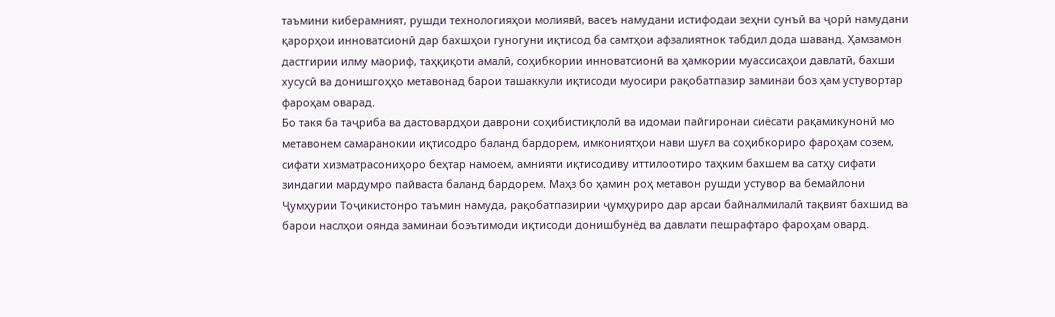таъмини киберамният, рушди технологияҳои молиявӣ, васеъ намудани истифодаи зеҳни сунъӣ ва ҷорӣ намудани қарорҳои инноватсионӣ дар бахшҳои гуногуни иқтисод ба самтҳои афзалиятнок табдил дода шаванд. Ҳамзамон дастгирии илму маориф, таҳқиқоти амалӣ, соҳибкории инноватсионӣ ва ҳамкории муассисаҳои давлатӣ, бахши хусусӣ ва донишгоҳҳо метавонад барои ташаккули иқтисоди муосири рақобатпазир заминаи боз ҳам устувортар фароҳам оварад.
Бо такя ба таҷриба ва дастовардҳои даврони соҳибистиқлолӣ ва идомаи пайгиронаи сиёсати рақамикунонӣ мо метавонем самаранокии иқтисодро баланд бардорем, имкониятҳои нави шуғл ва соҳибкориро фароҳам созем, сифати хизматрасониҳоро беҳтар намоем, амнияти иқтисодиву иттилоотиро таҳким бахшем ва сатҳу сифати зиндагии мардумро пайваста баланд бардорем. Маҳз бо ҳамин роҳ метавон рушди устувор ва бемайлони Ҷумҳурии Тоҷикистонро таъмин намуда, рақобатпазирии ҷумҳуриро дар арсаи байналмилалӣ тақвият бахшид ва барои наслҳои оянда заминаи боэътимоди иқтисоди донишбунёд ва давлати пешрафтаро фароҳам овард.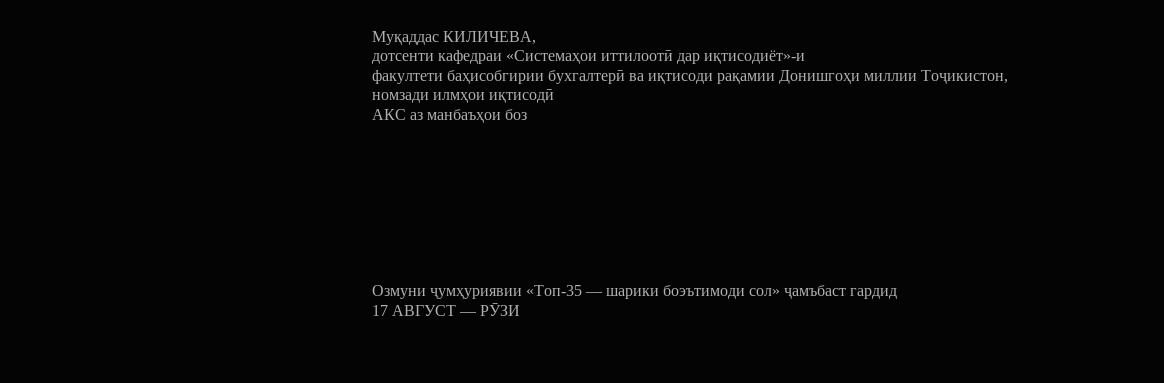Муқаддас КИЛИЧЕВА,
дотсенти кафедраи «Системаҳои иттилоотӣ дар иқтисодиёт»-и
факултети баҳисобгирии бухгалтерӣ ва иқтисоди рақамии Донишгоҳи миллии Тоҷикистон,
номзади илмҳои иқтисодӣ
АКС аз манбаъҳои боз








Озмуни ҷумҳуриявии «Топ-35 — шарики боэътимоди сол» ҷамъбаст гардид
17 АВГУСТ — РӮЗИ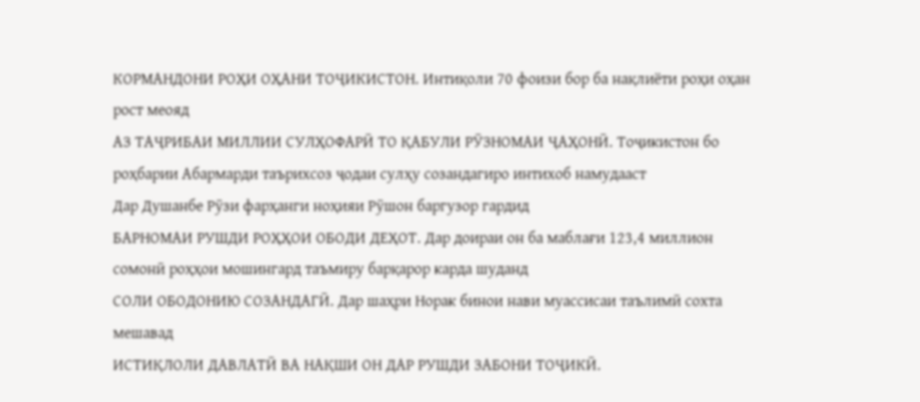КОРМАНДОНИ РОҲИ ОҲАНИ ТОҶИКИСТОН. Интиқоли 70 фоизи бор ба нақлиёти роҳи оҳан рост меояд
АЗ ТАҶРИБАИ МИЛЛИИ СУЛҲОФАРӢ ТО ҚАБУЛИ РӮЗНОМАИ ҶАҲОНӢ. Тоҷикистон бо роҳбарии Абармарди таърихсоз ҷодаи сулҳу созандагиро интихоб намудааст
Дар Душанбе Рӯзи фарҳанги ноҳияи Рӯшон баргузор гардид
БАРНОМАИ РУШДИ РОҲҲОИ ОБОДИ ДЕҲОТ. Дар доираи он ба маблағи 123,4 миллион сомонӣ роҳҳои мошингард таъмиру барқарор карда шуданд
СОЛИ ОБОДОНИЮ СОЗАНДАГӢ. Дар шаҳри Норак бинои нави муассисаи таълимӣ сохта мешавад
ИСТИҚЛОЛИ ДАВЛАТӢ ВА НАҚШИ ОН ДАР РУШДИ ЗАБОНИ ТОҶИКӢ.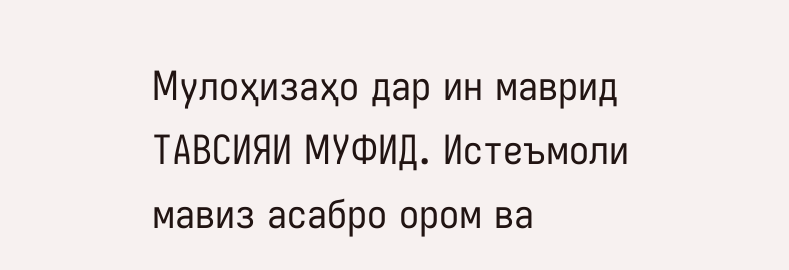Мулоҳизаҳо дар ин маврид
ТАВСИЯИ МУФИД. Истеъмоли мавиз асабро ором ва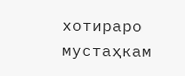хотираро мустаҳкам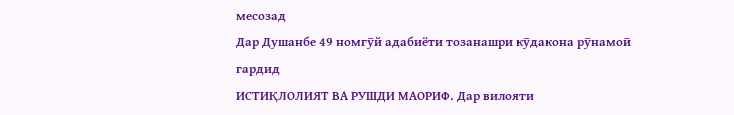месозад
Дар Душанбе 49 номгӯй адабиёти тозанашри кӯдакона рӯнамоӣ гардид
ИСТИҚЛОЛИЯТ ВА РУШДИ МАОРИФ. Дар вилояти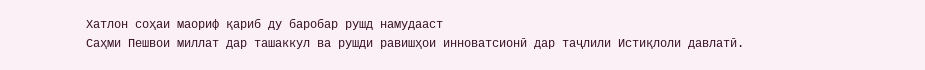Хатлон соҳаи маориф қариб ду баробар рушд намудааст
Саҳми Пешвои миллат дар ташаккул ва рушди равишҳои инноватсионӣ дар таҷлили Истиқлоли давлатӣ.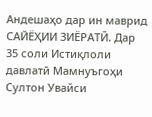Андешаҳо дар ин маврид
САЙЁҲИИ ЗИЁРАТӢ. Дар 35 соли Истиқлоли давлатӣ Мамнуъгоҳи Султон Увайси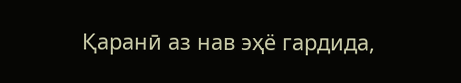Қаранӣ аз нав эҳё гардида,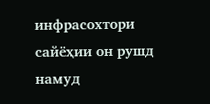инфрасохтори сайёҳии он рушд намуд